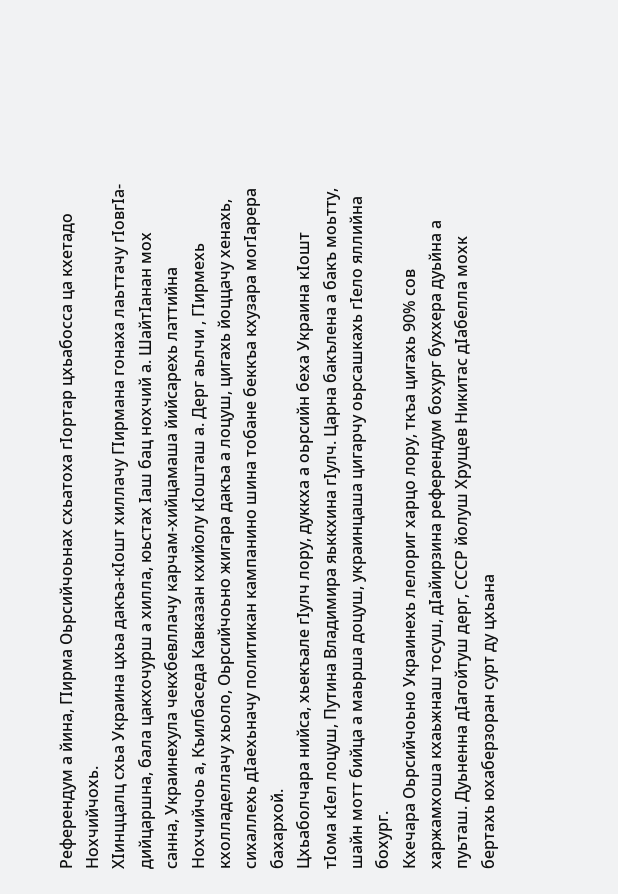Референдум а йина, ГIирма Оьрсийчоьнах схьатоха гIортар цхьабосса ца кхетадо Нохчийчохь.
ХIинццалц схьа Украина цхьа дакъа-кIошт хиллачу ГIирмана гонаха лаьттачу гIовгIа-дийцаршна, бала цакхочурш а хилла, юьстах Iаш бац нохчий а. ШайтIанан мох санна, Украинехула чекхбевллачу карчам-хийцамаша йийсарехь латтийна Нохчийчоь а, Къилбаседа Кавказан кхийолу кIошташ а. Дерг аьлчи , ГIирмехь кхолладеллачу хьоло, Оьрсийчоьно жигара дакъа а лоцуш, цигахь йоццачу хенахь, сихаллехь дIаехьначу политикан кампанино шина тобане беккъа кхузара могIарера бахархой.
Цхьаболчара нийса, хьекъале гIулч лору, дуккха а оьрсийн беха Украина кIошт тIома кIел лоцуш, Путина Владимира яьккхина гIулч. Царна бакълена а бакъ моьтту, шайн мотт бийца а маьрша доцуш, украинцаша цигарчу оьрсашкахь гIело яллийна бохург.
Кхечара Оьрсийчоьно Украинехь лелориг харцо лору, ткъа цигахь 90% сов харжамхоша кхаьжнаш тосуш, дIайирзина референдум бохург буххера дуьйна а пуьташ. Дуьненна дIагойтуш дерг, СССР йолуш Хрущев Никитас дIабелла мохк бертахь юхаберзоран сурт ду цхьана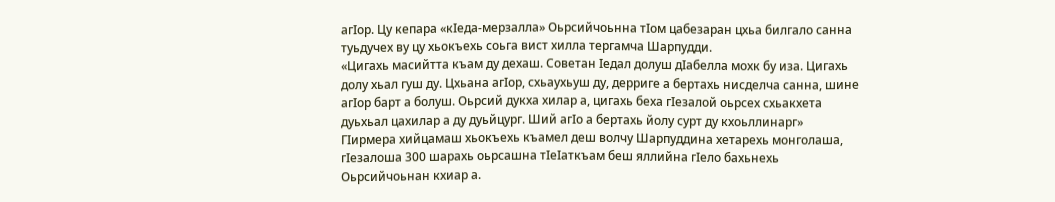агIор. Цу кепара «кIеда-мерзалла» Оьрсийчоьнна тIом цабезаран цхьа билгало санна туьдучех ву цу хьокъехь соьга вист хилла тергамча Шарпудди.
«Цигахь масийтта къам ду дехаш. Советан Iедал долуш дIабелла мохк бу иза. Цигахь долу хьал гуш ду. Цхьана агIор, схьаухьуш ду, дерриге а бертахь нисделча санна, шине агIор барт а болуш. Оьрсий дукха хилар а, цигахь беха гIезалой оьрсех схьакхета дуьхьал цахилар а ду дуьйцург. Ший агIо а бертахь йолу сурт ду кхоьллинарг»
ГIирмера хийцамаш хьокъехь къамел деш волчу Шарпуддина хетарехь монголаша, гIезалоша 300 шарахь оьрсашна тIеIаткъам беш яллийна гIело бахьнехь Оьрсийчоьнан кхиар а.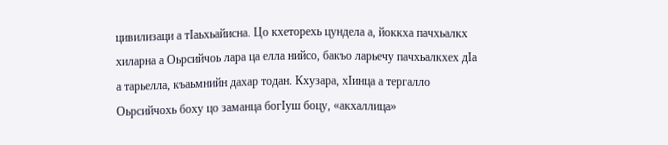цивилизаци а тIаьхьайисна. Цо кхеторехь цундела а, йоккха пачхьалкх хиларна а Оьрсийчоь лара ца елла нийсо, бакъо ларьечу пачхьалкхех дIа а тарьелла, къаьмнийн дахар тодан. Кхузара, хIинца а тергалло Оьрсийчохь боху цо заманца богIуш боцу, «акхаллица»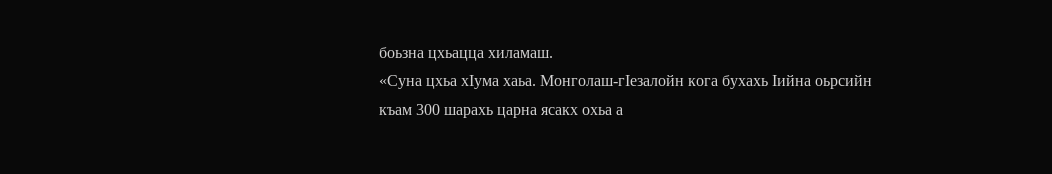боьзна цхьацца хиламаш.
«Суна цхьа хIума хаьа. Монголаш-гIезалойн кога бухахь Iийна оьрсийн къам 300 шарахь царна ясакх охьа а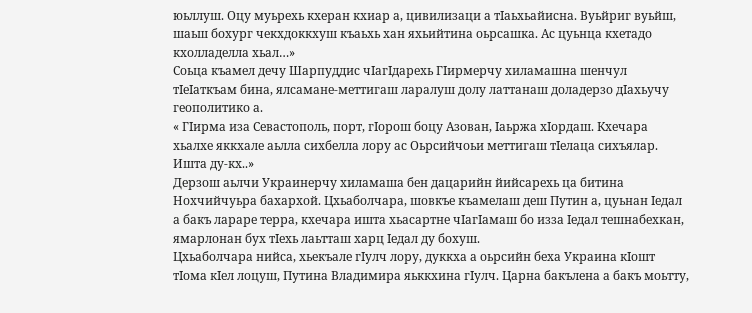юьллуш. Оцу муьрехь кхеран кхиар а, цивилизаци а тIаьхьайисна. Вуьйриг вуьйш, шаьш бохург чекхдоккхуш къаьхь хан яхьийтина оьрсашка. Ас цуьнца кхетадо кхолладелла хьал…»
Соьца къамел дечу Шарпуддис чIагIдарехь ГIирмерчу хиламашна шенчул тIеIаткъам бина, ялсамане-меттигаш ларалуш долу латтанаш доладерзо дIахьучу геополитико а.
« ГIирма иза Севастополь, порт, гIорош боцу Азован, Iаьржа хIордаш. Кхечара хьалхе яккхале аьлла сихбелла лору ас Оьрсийчоьи меттигаш тIелаца сихъялар. Ишта ду-кх..»
Дерзош аьлчи Украинерчу хиламаша бен дацарийн йийсарехь ца битина Нохчийчуьра бахархой. Цхьаболчара, шовкъе къамелаш деш Путин а, цуьнан Iедал а бакъ лараре терра, кхечара ишта хьасартне чIагIамаш бо изза Iедал тешнабехкан, ямарлонан бух тIехь лаьтташ харц Iедал ду бохуш.
Цхьаболчара нийса, хьекъале гIулч лору, дуккха а оьрсийн беха Украина кIошт тIома кIел лоцуш, Путина Владимира яьккхина гIулч. Царна бакълена а бакъ моьтту,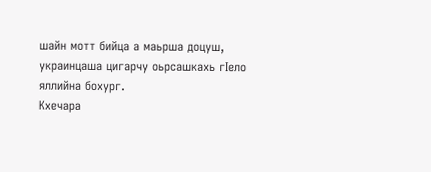шайн мотт бийца а маьрша доцуш, украинцаша цигарчу оьрсашкахь гIело яллийна бохург.
Кхечара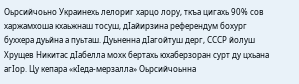Оьрсийчоьно Украинехь лелориг харцо лору, ткъа цигахь 90% сов харжамхоша кхаьжнаш тосуш, дIайирзина референдум бохург буххера дуьйна а пуьташ. Дуьненна дIагойтуш дерг, СССР йолуш Хрущев Никитас дIабелла мохк бертахь юхаберзоран сурт ду цхьана агIор. Цу кепара «кIеда-мерзалла» Оьрсийчоьнна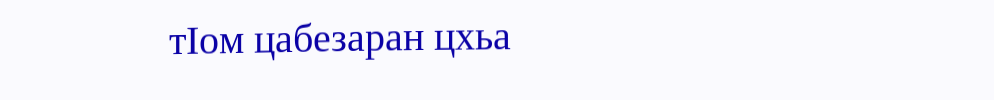тIом цабезаран цхьа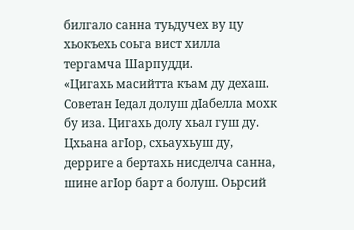билгало санна туьдучех ву цу хьокъехь соьга вист хилла тергамча Шарпудди.
«Цигахь масийтта къам ду дехаш. Советан Iедал долуш дIабелла мохк бу иза. Цигахь долу хьал гуш ду. Цхьана агIор, схьаухьуш ду, дерриге а бертахь нисделча санна, шине агIор барт а болуш. Оьрсий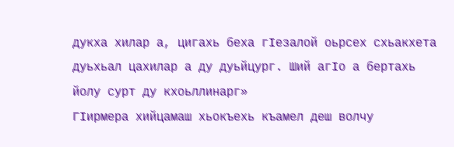дукха хилар а, цигахь беха гIезалой оьрсех схьакхета дуьхьал цахилар а ду дуьйцург. Ший агIо а бертахь йолу сурт ду кхоьллинарг»
ГIирмера хийцамаш хьокъехь къамел деш волчу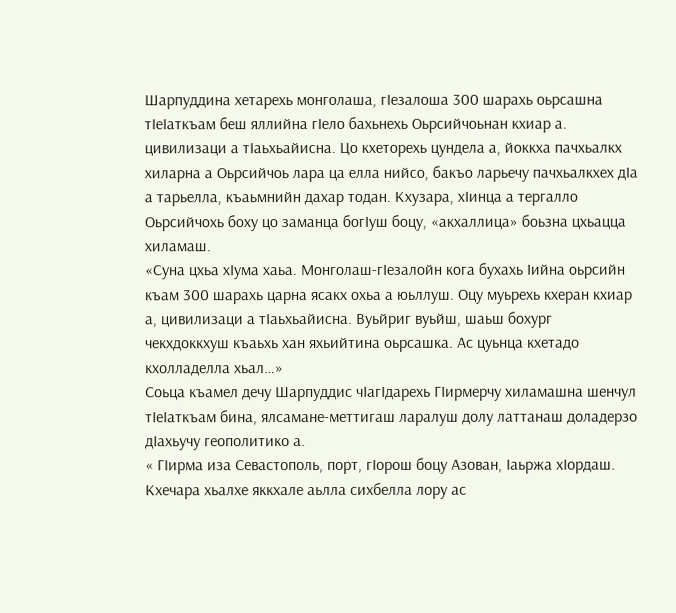Шарпуддина хетарехь монголаша, гIезалоша 300 шарахь оьрсашна тIеIаткъам беш яллийна гIело бахьнехь Оьрсийчоьнан кхиар а. цивилизаци а тIаьхьайисна. Цо кхеторехь цундела а, йоккха пачхьалкх хиларна а Оьрсийчоь лара ца елла нийсо, бакъо ларьечу пачхьалкхех дIа а тарьелла, къаьмнийн дахар тодан. Кхузара, хIинца а тергалло Оьрсийчохь боху цо заманца богIуш боцу, «акхаллица» боьзна цхьацца хиламаш.
«Суна цхьа хIума хаьа. Монголаш-гIезалойн кога бухахь Iийна оьрсийн къам 300 шарахь царна ясакх охьа а юьллуш. Оцу муьрехь кхеран кхиар а, цивилизаци а тIаьхьайисна. Вуьйриг вуьйш, шаьш бохург чекхдоккхуш къаьхь хан яхьийтина оьрсашка. Ас цуьнца кхетадо кхолладелла хьал…»
Соьца къамел дечу Шарпуддис чIагIдарехь ГIирмерчу хиламашна шенчул тIеIаткъам бина, ялсамане-меттигаш ларалуш долу латтанаш доладерзо дIахьучу геополитико а.
« ГIирма иза Севастополь, порт, гIорош боцу Азован, Iаьржа хIордаш. Кхечара хьалхе яккхале аьлла сихбелла лору ас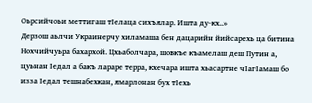Оьрсийчоьи меттигаш тIелаца сихъялар. Ишта ду-кх..»
Дерзош аьлчи Украинерчу хиламаша бен дацарийн йийсарехь ца битина Нохчийчуьра бахархой. Цхьаболчара, шовкъе къамелаш деш Путин а, цуьнан Iедал а бакъ лараре терра, кхечара ишта хьасартне чIагIамаш бо изза Iедал тешнабехкан, ямарлонан бух тIехь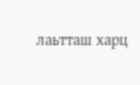лаьтташ харц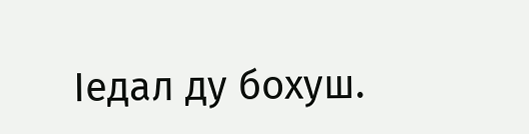Iедал ду бохуш.